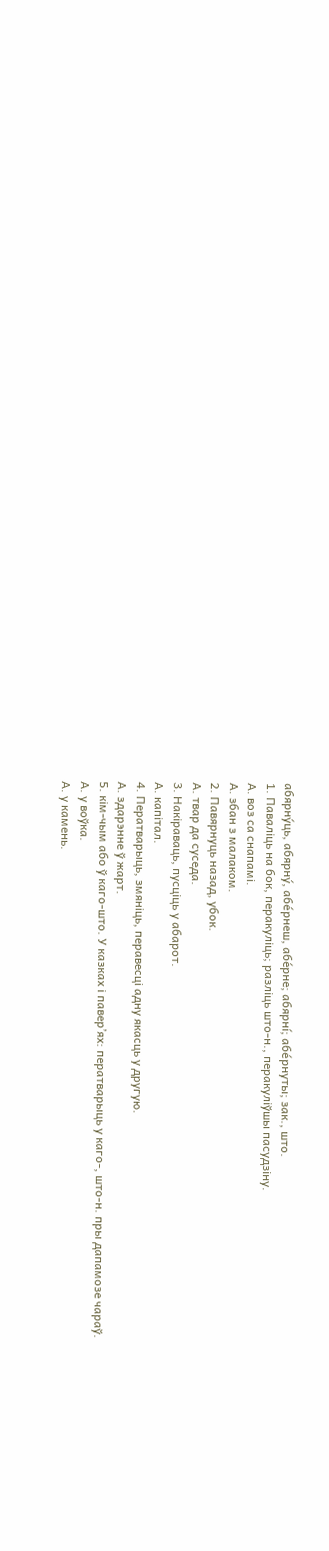абярну́ць, абярну́, абе́рнеш, абе́рне; абярні́; абе́рнуты; зак., што.
1. Паваліць на бок, перакуліць; разліць што-н., перакуліўшы пасудзіну.
А. воз са снапамі.
А. збан з малаком.
2. Павярнуць назад, убок.
А. твар да суседа.
3. Накіраваць, пусціць у абарот.
А. капітал.
4. Ператварыць, змяніць, перавесці адну якасць у другую.
А. здарэнне ў жарт.
5. кім-чым або ў каго-што. У казках і павер’ях: ператварыць у каго-, што-н. пры дапамозе чараў.
А. у воўка.
А. у камень.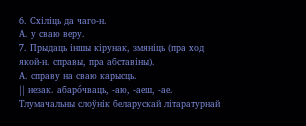6. Схіліць да чаго-н.
А. у сваю веру.
7. Прыдаць іншы кірунак, змяніць (пра ход якой-н. справы, пра абставіны).
А. справу на сваю карысць.
|| незак. абаро́чваць, -аю, -аеш, -ае.
Тлумачальны слоўнік беларускай літаратурнай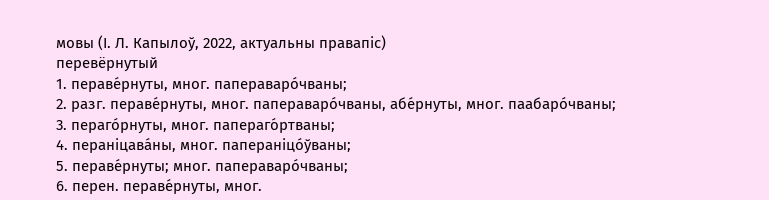мовы (І. Л. Капылоў, 2022, актуальны правапіс)
перевёрнутый
1. пераве́рнуты, мног. папераваро́чваны;
2. разг. пераве́рнуты, мног. папераваро́чваны, абе́рнуты, мног. паабаро́чваны;
3. пераго́рнуты, мног. папераго́ртваны;
4. пераніцава́ны, мног. папераніцо́ўваны;
5. пераве́рнуты; мног. папераваро́чваны;
6. перен. пераве́рнуты, мног.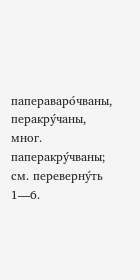папераваро́чваны, перакру́чаны, мног. паперакру́чваны; см. переверну́ть 1—6.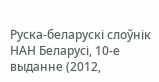Руска-беларускі слоўнік НАН Беларусі, 10-е выданне (2012,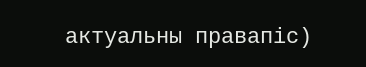актуальны правапіс)